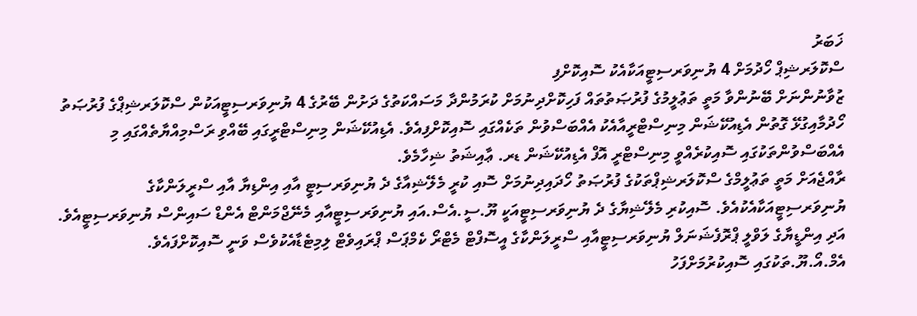ޚަބަރު
ސްކޮލަރޝިޕް ހޯދުމަށް 4 ޔުނިވަރސިޓީއަކާއެކު ސޮއިކޮށްފި
ޒުވާނުންނަށް ބޭނުންވާ މަތީ ތަޢުލީމުގެ ފުރުޞަތުތައް ފަހިކޮށްދިނުމަށް ކުރަމުންދާ މަސައްކަތުގެ ދަށުން ބޭރުގެ 4 ޔުނިވަރސިޓީއަކުން ސްކޮލަރޝިޕްގެ ފުރުޞަތު ހޯދުމާއިގުޅޭ ގޮތުން އެޑިއުކޭޝަން މިނިސްޓްރީއާއެކު އެއްބަސްވުން ތަކެއްގައި ސޮއިކޮށްފިއެވެ. އެޑިއުކޭޝަން މިނިސްޓްރީގައި ބޭއްވި ރަސްމިއްޔާތެއްގައި މި އެއްބަސްވުންތަކުގައި ސޮއިކުރެއްވީ މިނިސްޓްރީ އޮފް އެޑިއުކޭޝަން ޑރ. ޢާއިޝަތު ޝިހާމެވެ.
ރާއްޖެއަށް މަތީ ތަޢުލީމްގެ ސްކޮލަރޝިޕްތަކުގެ ފުރުޞަތު ހޯދައިދިނުމަށް ސޮއި ކުރީ މެލޭޝިއާގެ ދެ ޔުނިވަރސިޓީ އާއި އިންޑިޔާ އާއި ސްރީލަންކާގެ ޔުނިވަރސިޓީއަކާއެކުއެވެ. ސޮއިކުރި މެލޭޝިޔާގެ ދެ ޔުނިވަރސިޓީއަކީ ޔޫ.ސީ.އެސް.އައި ޔުނިވަރސިޓީއާއި މެނޭޖްމަންޓް އެންޑް ސައިންސް ޔުނިވަރސިޓީއެވެ. އަދި އިންޑީޔާގެ ލަވްލީ ޕްރޮފެޝަނަލް ޔުނިވަރސިޓީއާއި ސްރީލަންކާގެ އީސޮފްޓް މެޓްރޯ ކެމްޕަސް ޕްރައިވެޓް ލިމިޓެޑާއެކުވެސް ވަނީ ސޮއިކޮށްފައެވެ.
އެމް.އޯ.ޔޫ.ތަކުގައި ސޮއިކުރުމަށްފަހު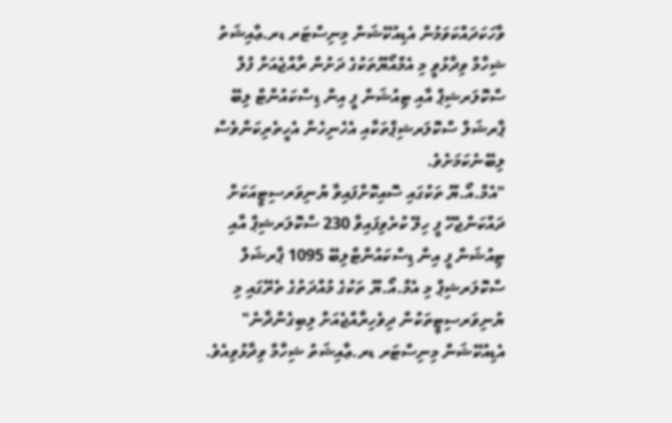ވާހަކަދައްކަވަމުން އެޑިއުކޭޝަން މިނިސްޓަރ ޑރ.ޢާއިޝަތު ޝިހާމް ވިދާޅުވީ މި އެމްއޯޔޫތަކުގެ ދަށުން ރާއްޖެއަށް ފުލް ސްކޮލަރޝިޕް އާއި ޓިއުޝަން ފީ އިން ޑިސްކައުންޓް ލިބޭ ޕާރޝަލް ސްކޮލަރޝިޕްތަކާއި އެހެނިހެން އެހީތެރިކަންވެސް ލިބޭނެކަމަށެވެ.
"އެމް.އޯ.ޔޫ ތަކުގައި ސޮއިކޮށްފައިވާ ޔުނިވަރސިޓީއަކަށް ދައްކަންޖެހޭ ފީ ހިލޭ ކުރެވިފައިވާ 230 ސްކޮލަރޝިޕް އާއި ޓިއުޝަން ފީ އިން ޑިސްކައުންޓްލިބޭ 1095 ޕާރޝަލް ސްކޮލަރޝިޕް މި އެމް.އޯ.ޔޫ ތަކުގެ މުއްދަތުގެ ތެރޭގައި މި ޔުނިވަރސިޓީތަކުން ދިވެހިރާއްޖެއަށް ލިބިގެންދާނެ" އެޑިއުކޭޝަން މިނިސްޓަރ ޑރ.ޢާއިޝަތު ޝިހާމް ވިދާޅުވިއެވެ.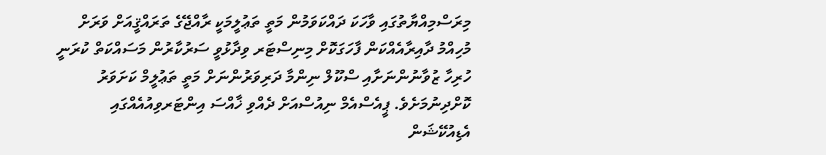މިރަސްމިއްޔާތުގައި ވާހަކަ ދައްކަވަމުން މަތީ ތަޢުލީމަކީ ރާއްޖޭގެ ތަރައްޤީއަށް ވަރަށް މުހިއްމު ދާއިރާއެއްކަން ފާހަގަކޮށް މިނިސްޓަރ ވިދާޅުވީ ސަރުކާރުން މަސައްކަތް ކުރަނީ ހުރިހާ ޒުވާނުންނަށާއި ސްކޫލް ނިންމާ ދަރިވަރުންނަށް މަތީ ތަޢުލީމް ކަށަވަރު ކޮށްދިނުމަށެވެ. ޕީއެސްއެމް ނިއުސްއަށް ދެއްވި ޚާއްސަ އިންޓަރވިއުއެއްގައި އެޑިއުކޭޝަން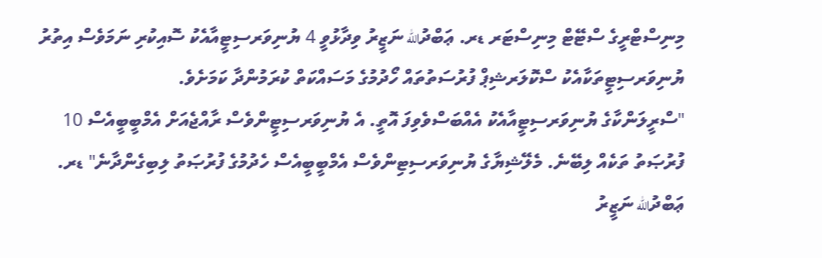މިނިސްޓްރީގެ ސްޓޭޓް މިނިސްޓަރ ޑރ. ޢަބްދުالله ނަޒީރު ވިދާޅުވީ 4 ޔުނިވަރސިޓީއާއެކު ސޮއިކުރި ނަމަވެސް އިތުރު ޔުނިވަރސިޓީތަކާއެކު ސްކޮލަރޝިޕް ފުރުސަތުތައް ހޯދުމުގެ މަސައްކަތް ކުރަމުންދާ ކަމަށެވެ.
"ސްރީލަންކާގެ ޔުނިވަރސިޓީއާއެކު އެއްބަސްވެވިފަ އޮތީ. އެ ޔުނިވަރސިޓީންވެސް ރާއްޖެއަށް އެމްބީބީއެސް 10 ފުރުޞަތު ތަކެއް ލިބޭނެ. މެލޭޝިޔާގެ ޔުނިވަރސިޓިންވެސް އެމްބީބީއެސް ހެދުމުގެ ފުރުޞަތު ލިބިގެންދާނެ" ޑރ. ޢަބްދުالله ނަޒީރު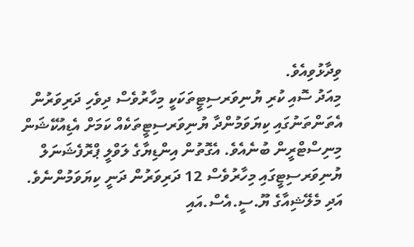ވިދާޅުވިއެވެ.
މިއަދު ސޮއި ކުރި ޔުނިވަރސިޓީތަކަކީ މިހާރުވެސް ދިވެހި ދަރިވަރުން އެތަންތަނުގައި ކިޔަވަމުންދާ ޔުނިވަރސިޓީތަކެއް ކަމަށް އެޑިއުކޭޝަން މިނިސްޓްރީން ބުނެއެވެ. އެގޮތުން އިންޑިޔާގެ ލަވްލީ ޕްރޮފެޝަނަލް ޔުނިވަރސިޓީގައި މިހާރުވެސް 12 ދަރިވަރުން ދަނީ ކިޔަވަމުންނެވެ. އަދި މެލޭޝިއާގެ ޔޫ.ސީ.އެސް.އައި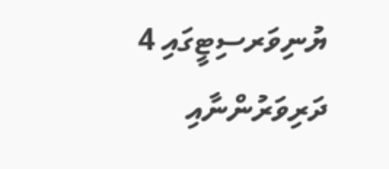ޔުނިވަރސިޓީގައި 4 ދަރިވަރުންނާއި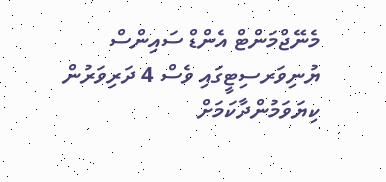މެނޭޖްމަންޓް އެންޑް ސައިންސް ޔުނިވަރސިޓީގައި ވެސް 4 ދަރިވަރުން ކިޔަވަމުންދާކަމަށް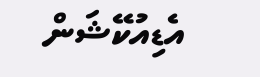އެޑިއުކޭޝަން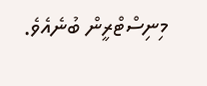މިނިސްޓްރީން ބުނެއެވެ.